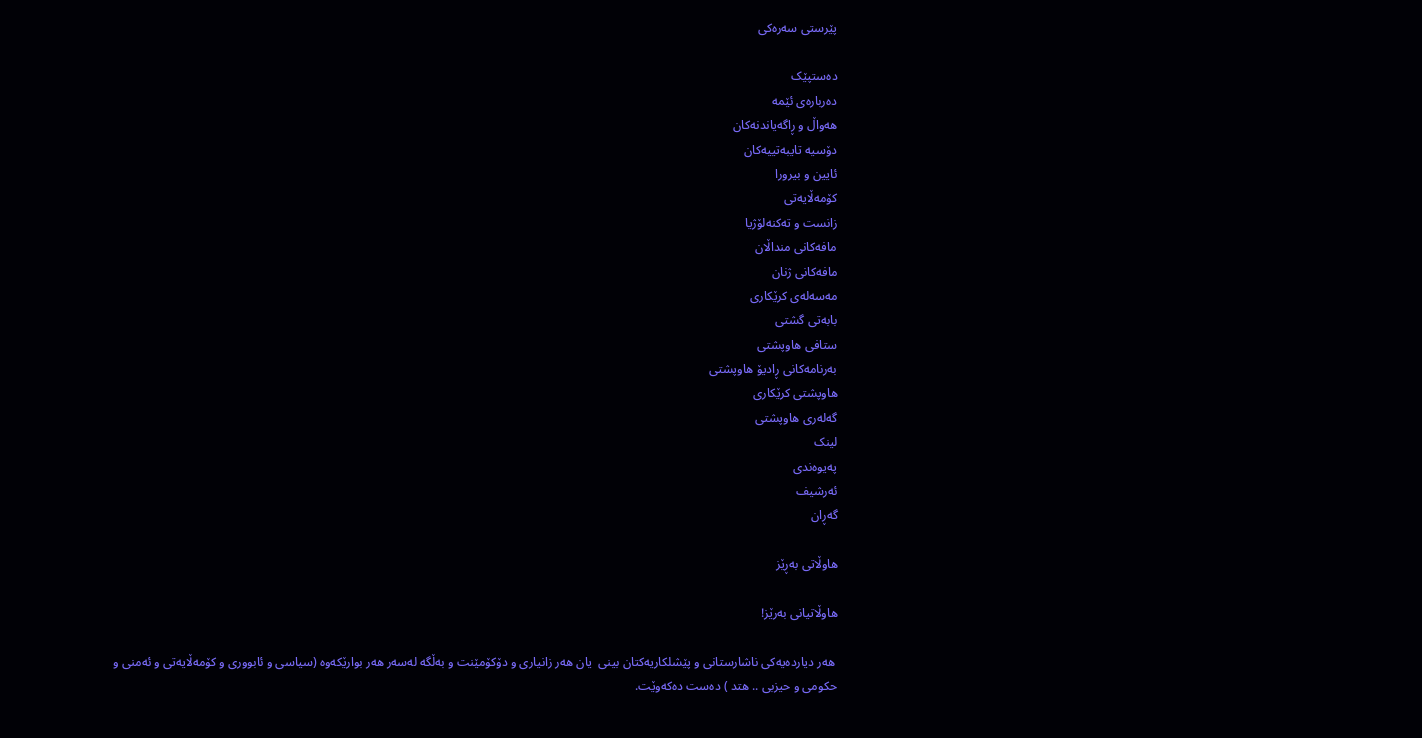پێرستی سه‌ره‌کی

ده‌ستپێک
ده‌رباره‌ی ئێمه‌
هه‌واڵ و ڕاگه‌یاندنه‌کان
دۆسیه‌ تایبه‌تییه‌کان
ئایین و بیرورا
کۆمه‌ڵایه‌تی
زانست و ته‌کنه‌لۆژیا
مافه‌کانی منداڵان
مافه‌کانی ژنان
مه‌سه‌له‌ی کرێکاری
بابه‌تی گشتی
ستافی هاوپشتی
به‌رنامه‌کانی ڕادیۆ هاوپشتی
هاوپشتی کرێکاری
گه‌له‌ری هاوپشتی
لینک
په‌یوه‌ندی
ئه‌رشیف
گه‌ڕان

هاوڵاتی به‌ڕێز

هاوڵاتیانی به‌رێز!

 هه‌ر دیارده‌یه‌کی ناشارستانی و پێشلکاریه‌کتان بینی  یان هه‌ر زانیاری و دۆکۆمێنت و به‌ڵگه‌ له‌سه‌ر هه‌ر بوارێکه‌وه‌ (سیاسی و ئابووری‌ و كۆمه‌ڵایه‌تی و ئه‌منی‌ و حكومی‌ و حیزبی .. هتد ) ده‌ست ده‌که‌وێت.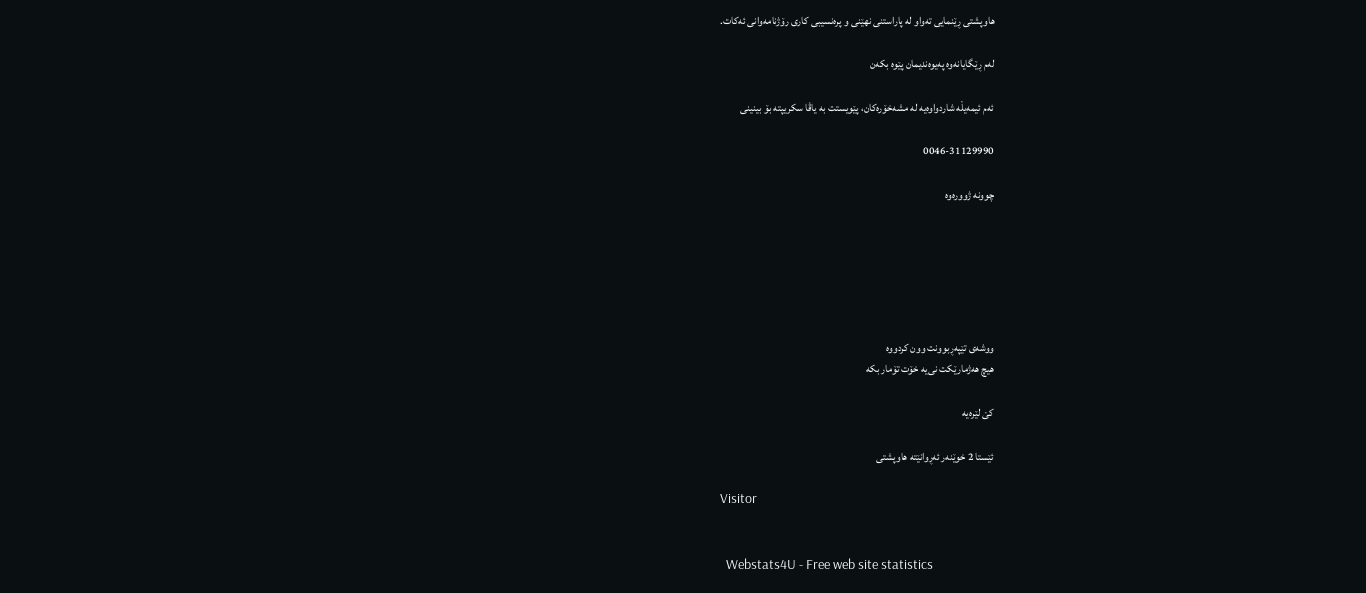هاوپشتی ڕێنمایی ته‌واو له‌‌ پاراستنی نهێنی و پره‌نسیبی کاری رۆژنامه‌وانی ئه‌کات.

له‌م ڕێگایانه‌وه‌ په‌یوه‌ندیمان پێوه‌ بکه‌ن

ئه‌م ئیمه‌یڵه‌ شاردواوه‌یه‌ له‌ مشه‌خۆره‌کان، پێویستت به‌ یاڤا سکریپته‌ بۆ بینینی

0046-31129990

چوونه‌ ژووره‌وه‌






ووشه‌ی تێپه‌ڕبوونت وون کردووه
هیچ هه‌ژمارێکت نی‌یه خۆت تۆمار بکه

کێ لێره‌یه‌

ئێستا 2 خوێنه‌ر ئه‌ڕوانێته‌ هاوپشتی

Visitor


  Webstats4U - Free web site statistics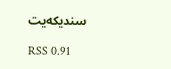سندیکه‌یت

RSS 0.91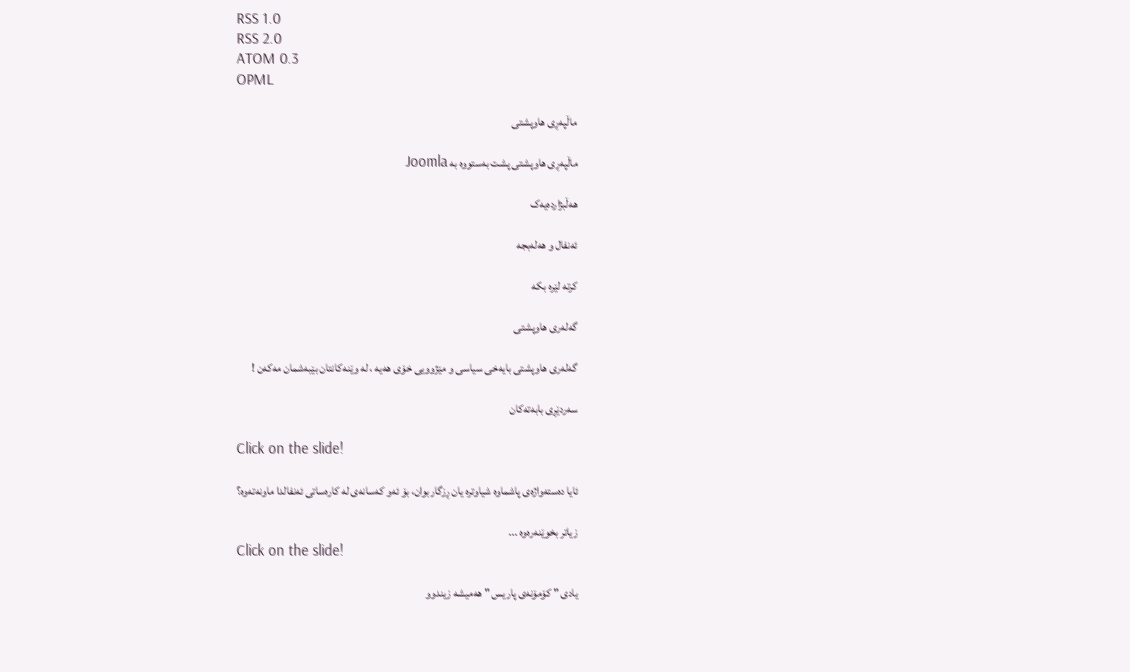RSS 1.0
RSS 2.0
ATOM 0.3
OPML

ماڵپه‌ڕی هاوپشتی

ماڵپه‌ڕی هاوپشتی پشت به‌ستووه‌ به‌ Joomla

هه‌ڵبژارده‌یه‌ک

ئه‌نفال و هه‌له‌بجه‌

کرته‌ لێره‌ بکه‌

گه‌له‌ری هاوپشتی

گه‌له‌ری هاوپشتی بایه‌خی سیاسی و مێژوویی خۆی هه‌یه‌ ، له‌ وێنه‌کانتان بێبه‌شمان مه‌که‌ن !

سه‌ردێڕی بابه‌ته‌کان

Click on the slide!

ئایا ده‌سته‌واژه‌ی پاشماوه‌ شیاوتره‌ یان ڕزگاربوان، بۆ ئه‌و که‌سانه‌ی له‌ کاره‌ساتی ئه‌نفالدا ماونه‌ته‌وه‌؟

زیاتر بخوێنه‌ره‌وه ...
Click on the slide!

یادی " کۆمۆنه‌ی پاریس " هه‌میشه‌ زیندوو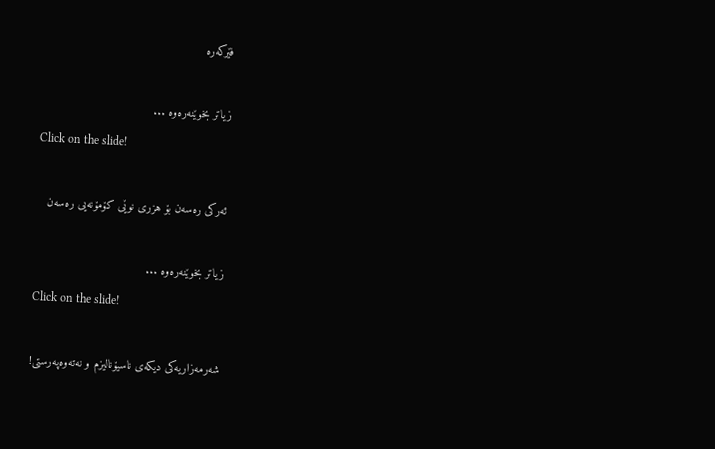فێرکه‌ره‌

زیاتر بخوێنه‌ره‌وه ...
Click on the slide!

ئه‌رکی ره‌سه‌ن بۆ هزری نوێی کۆمۆنه‌یی ره‌سه‌ن

زیاتر بخوێنه‌ره‌وه ...
Click on the slide!

شه‌رمه‌زاریه‌کی دیکه‌ی ناسیۆنالیزم و نه‌ته‌وه‌په‌رستی!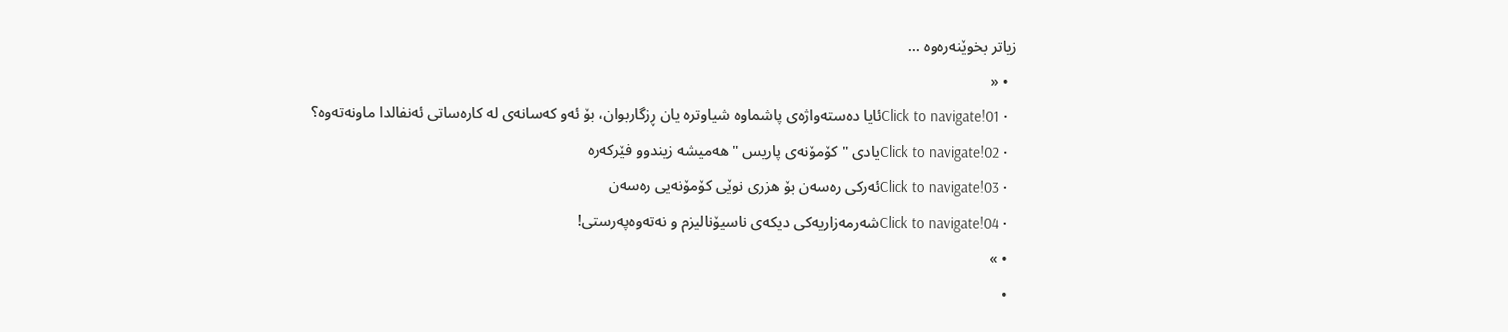زیاتر بخوێنه‌ره‌وه ...
  • «
  • Click to navigate!01ئایا ده‌سته‌واژه‌ی پاشماوه‌ شیاوتره‌ یان ڕزگاربوان، بۆ ئه‌و که‌سانه‌ی له‌ کاره‌ساتی ئه‌نفالدا ماونه‌ته‌وه‌؟
  • Click to navigate!02یادی " کۆمۆنه‌ی پاریس " هه‌میشه‌ زیندوو فێرکه‌ره‌
  • Click to navigate!03ئه‌رکی ره‌سه‌ن بۆ هزری نوێی کۆمۆنه‌یی ره‌سه‌ن
  • Click to navigate!04شه‌رمه‌زاریه‌کی دیکه‌ی ناسیۆنالیزم و نه‌ته‌وه‌په‌رستی!
  • »
  •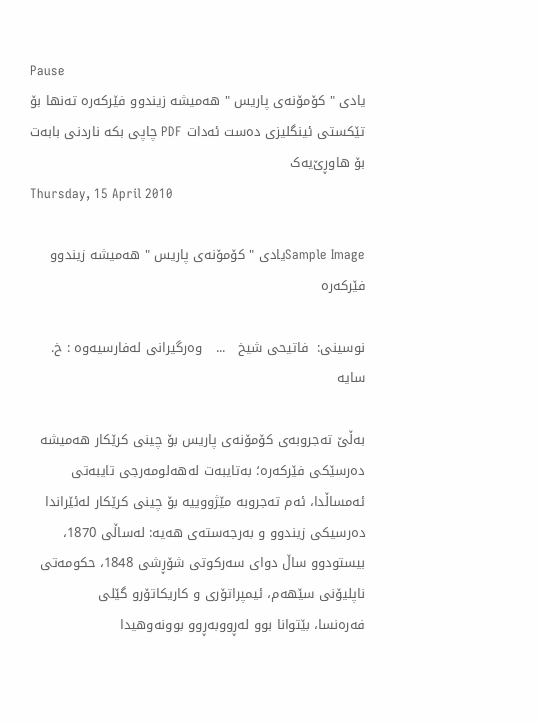Pause
یادی " کۆمۆنه‌ی پاریس " هه‌میشه‌ زیندوو فێرکه‌ره‌ ته‌نها بۆ تێکستی ئینگلیزی ده‌ست ئه‌دات PDF چاپی بکه ناردنی بابه‌ت بۆ هاوڕێ‌یه‌ک
Thursday, 15 April 2010

Sample Imageیادی " کۆمۆنه‌ی پاریس " هه‌میشه‌ زیندوو فێرکه‌ره‌

نوسینی:  فاتیحی‌ شیخ   ...   وه‌رگیرانی‌ له‌فارسیه‌وه‌ : خ. سایه‌

به‌ڵێ ته‌جروبه‌ی کۆمۆنه‌ی پاریس بۆ چینی کرێکار هه‌میشه‌ ده‌رسێکی فێرکه‌ره‌؛ به‌تایبه‌ت له‌هه‌لومه‌رجی تایبه‌تی ئه‌مساڵدا، ئه‌م ته‌جروبه‌ مێژووییه‌ بۆ چینی کرێکار له‌ئێراندا ده‌رسیکی زیندوو و به‌رجه‌سته‌ی هه‌یه‌: له‌ساڵی 1870، بیستودوو ساڵ دوای سه‌رکوتی شۆڕشی 1848، حکومه‌تی ناپلیۆنی‌ سێهه‌م، ئیمپراتۆری و کاریکاتۆرو گێلی‌ فه‌ره‌نسا، ‌بێتوانا بوو له‌ڕووبه‌ڕوو بوونه‌وهیدا‌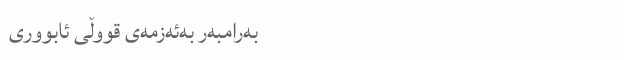به‌رامبه‌ر به‌ئه‌زمه‌ی قووڵی ئابووری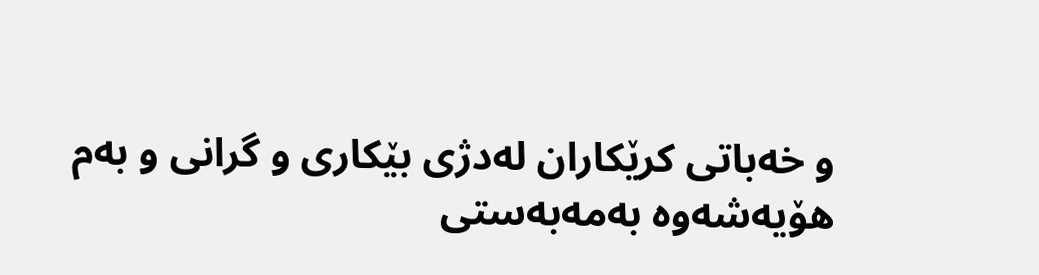و خه‌باتی کرێکاران له‌دژی‌ بێکاری و گرانی و به‌م هۆیه‌شه‌وه‌ به‌مه‌به‌ستی‌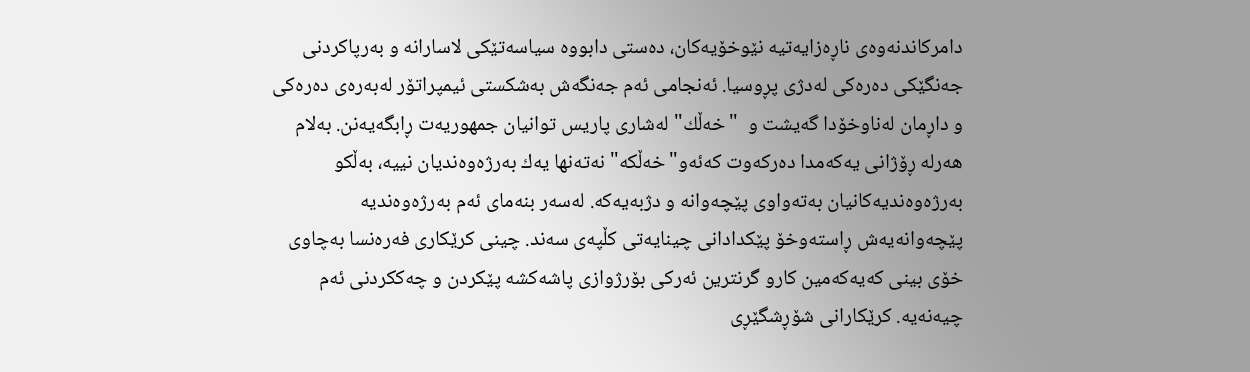دامركاندنه‌وه‌ی‌ ناڕه‌زایه‌تیه‌ نێوخۆیه‌كان، ده‌ستی‌ دابووه‌ سیاسه‌تێكی‌ لاسارانه‌ و به‌رپاكردنی‌ جه‌نگێكی‌ ده‌ره‌كی‌ له‌دژی‌ پڕوسیا. ئه‌نجامی‌ ئه‌م جه‌نگه‌ش به‌شكستی‌ ئیمپراتۆر له‌به‌ره‌ی‌ ده‌ره‌كی‌ و داڕمان له‌ناوخۆدا گه‌یشت و  "خه‌ڵك" له‌شاری‌ پاریس توانیان جمهوریه‌ت ڕابگه‌یه‌نن. به‌لام هه‌رله‌ ڕۆژانی‌ یه‌كه‌مدا ده‌ركه‌وت كه‌ئه‌و"خه‌ڵكه‌" نه‌ته‌نها یه‌ك به‌رژه‌وه‌ندیان نییه‌، به‌ڵكو به‌رژه‌وه‌ندیه‌كانیان به‌ته‌واوی‌ پێچه‌وانه‌ و دژبه‌یه‌كه‌. له‌سه‌ر بنه‌مای‌ ئه‌م به‌رژه‌وه‌ندیه‌ پێچه‌وانه‌یه‌ش ڕاسته‌وخۆ پێكدادانی‌ چینایه‌تی‌ كڵپه‌ی‌ سه‌ند. چینی‌ كرێكاری‌ فه‌ره‌نسا به‌چاوی‌ خۆی‌ بینی‌ كه‌یه‌كه‌مین كارو گرنترین ئه‌ركی‌ بۆرژوازی‌ پاشه‌كشه‌ پێكردن و چه‌ككردنی‌ ئه‌م چیه‌نه‌یه‌. كرێكارانی‌ شۆڕشگێڕی‌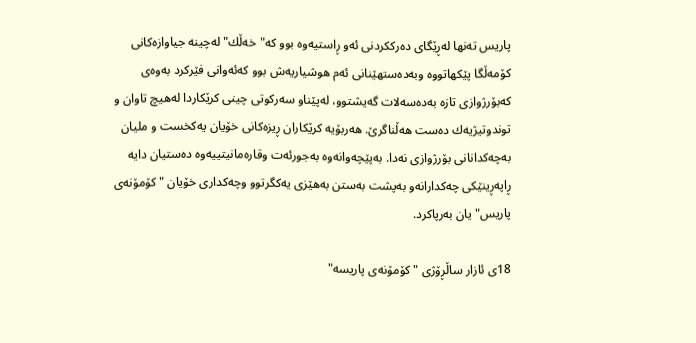پاریس ته‌نها له‌ڕێگای‌ ده‌رككردنی‌ ئه‌و ڕاستیه‌وه‌ بوو كه‌"خه‌ڵك" له‌چینه‌ جیاوازه‌كانی‌ كۆمه‌ڵگا پێكهاتووه‌ وبه‌ده‌ستهێنانی‌ ئه‌م هوشیاریه‌ش بوو كه‌ئه‌وانی‌ فێركرد به‌وه‌ی‌ كه‌بۆرژوازی‌ تازه‌ به‌ده‌سه‌لات گه‌یشتوو، له‌پێناو سه‌ركوتی‌ چینی‌ كرێكاردا له‌هیچ تاوان و توندوتیژیه‌ك ده‌ست هه‌ڵناگرێ‌. هه‌ربۆیه‌ كرێكاران ڕیزه‌كانی‌ خۆیان یه‌كخست و ملیان به‌چه‌كدانانی‌ بۆرژوازی‌ نه‌دا. به‌پێچه‌وانه‌وه‌ به‌جورئه‌ت وقاره‌مانیتییه‌وه‌ ده‌ستیان دایه‌ ڕاپه‌ڕینێكی‌ چه‌كدارانه‌و به‌پشت به‌ستن به‌هێزی‌ یه‌كگرتوو وچه‌كداری‌ خۆیان " كۆمۆنه‌ی‌ پاریس" یان به‌رپاكرد.

18ی‌ ئازار ساڵڕۆژی‌ "كۆمۆنه‌ی‌ پاریسه‌"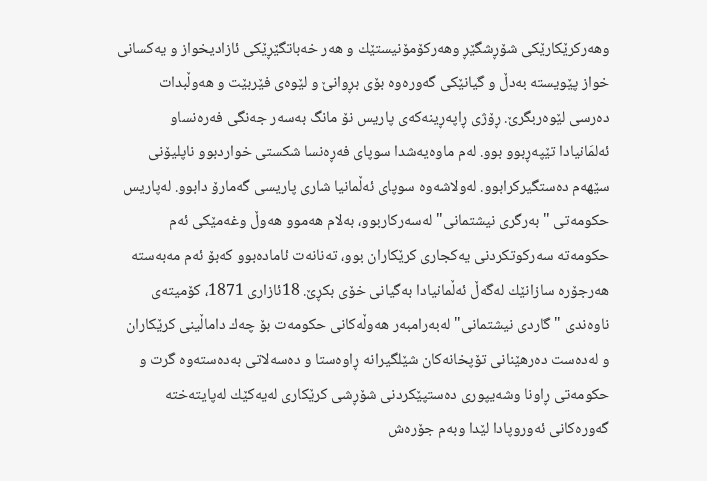وهه‌ركرێكارێكی‌ شۆڕشگێڕ وهه‌ركۆمۆنیستێك و هه‌ر خه‌باتگێڕێكی‌ ئازادیخواز و یه‌كسانی‌ خواز پێویسته‌ به‌دڵ و گیانێكی‌ گه‌وره‌وه‌ بۆی‌ بڕوانێ‌ و لێوه‌ی‌ فێربێت و هه‌وڵبدات ده‌رسی‌ لێوه‌ربگرێ‌. ڕۆژی‌ ڕاپه‌ڕینه‌كه‌ی‌ پاریس نۆ مانگ به‌سه‌ر جه‌نگی‌ فه‌ره‌نساو ئه‌لمَانیادا تێپه‌ڕبوو بوو. له‌م ماوه‌یه‌شدا سوپای‌ فه‌ڕه‌نسا شكستی‌ خواردبوو ناپلیۆنی‌ سێهه‌م ده‌ستگیركرابوو. له‌ولاشه‌وه‌ سوپای‌ ئه‌ڵمانیا شاری‌ پاریسی‌ گه‌مارۆ دابوو. له‌پاریس حكومه‌تی‌ "به‌رگری‌ نیشتمانی‌" له‌سه‌ركاربوو، به‌لام هه‌موو هه‌وڵ وغه‌مێكی‌ ئه‌م حكومه‌ته‌ سه‌ركوتكردنی‌ یه‌كجاری‌ كرێكاران بوو، ته‌نانه‌ت ئاماده‌بوو كه‌بۆ ئه‌م مه‌به‌سته‌ هه‌رجۆره‌ سازانێك له‌گه‌ڵ ئه‌ڵمانیادا به‌گیانی‌ خۆی‌ بكڕێ‌. 18ئازاری‌ 1871، كۆمیته‌ی‌ ناوه‌ندی‌ "گاردی‌ نیشتمانی‌" له‌به‌رامبه‌ر هه‌وڵه‌كانی‌ حكومه‌ت بۆ چه‌ك داماڵینی‌ كرێكاران و له‌ده‌ست ده‌رهێنانی‌ تۆپخانه‌كان شێلگیرانه‌ ڕاوه‌ستا و ده‌سه‌لاتی‌ به‌ده‌سته‌وه‌ گرت و حكومه‌تی‌ ڕاونا وشه‌یپوری‌ ده‌ستپێكردنی‌ شۆڕشی‌ كرێكاری‌ له‌یه‌كێك له‌پایته‌خته‌ گه‌وره‌كانی‌ ئه‌وروپادا لێدا وبه‌م جۆره‌ش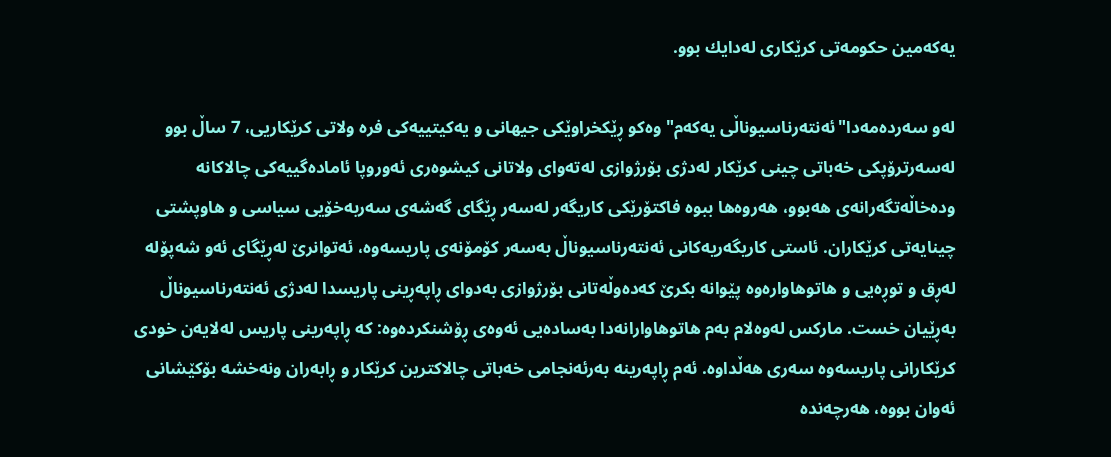یه‌كه‌مین حكومه‌تی‌ كرێكاری‌ له‌دایك بوو.

له‌و سه‌رده‌مه‌دا"ئه‌نته‌رناسیوناڵی‌ یه‌كه‌م" وه‌كو ڕێكخراوێكی‌ جیهانی‌ و یه‌كیتییه‌كی‌ فره‌ ولاتی‌ كرێكاریی‌، 7 ساڵ بوو له‌سه‌رترۆپكی‌ خه‌باتی‌ چینی‌ كرێكار له‌دژی‌ بۆرژوازی‌ له‌ته‌وای‌ ولاتانی‌ كیشوه‌ری‌ ئه‌وروپا ئاماده‌گییه‌كی‌ چالاكانه‌ وده‌خاڵه‌تگه‌رانه‌ی‌ هه‌بوو، هه‌روه‌ها ببوه‌ فاكتۆرێكی‌ كاریگه‌ر له‌سه‌ر ڕێگای‌ گه‌شه‌ی‌ سه‌ربه‌خۆیی‌ سیاسی‌ و هاوپشتی‌ چینایه‌تی‌ كرێكاران. ئاستی‌ كاریگه‌ریه‌كانی‌ ئه‌نته‌رناسیوناڵ به‌سه‌ر كۆمۆنه‌ی‌ پاریسه‌وه‌، ئه‌توانرێ‌ له‌ڕێگای‌ ئه‌و شه‌پۆله‌ له‌ڕق و توڕه‌یی‌ و هاتوهاواره‌وه‌ پێوانه‌ بكرێ‌ كه‌ده‌وڵه‌تانی‌ بۆرژوازی‌ به‌دوای‌ ڕاپه‌ڕینی‌ پاریسدا له‌دژی‌ ئه‌نته‌رناسیوناڵ به‌ڕێیان خست. ماركس له‌وه‌لام به‌م هاتوهاوارانه‌دا به‌ساده‌یی‌ ئه‌وه‌ی‌ ڕۆشنكرده‌وه‌: كه‌ ڕاپه‌رینی‌ پاریس له‌لایه‌ن خودی‌ كرێكارانی‌ پاریسه‌وه‌ سه‌ری‌ هه‌ڵداوه‌. ئه‌م ڕاپه‌رینه‌ به‌رئه‌نجامی‌ خه‌باتی‌ چالاكترین كرێكار و ڕابه‌ران ونه‌خشه‌ بۆكێشانی‌ ئه‌وان بووه‌، هه‌رچه‌نده‌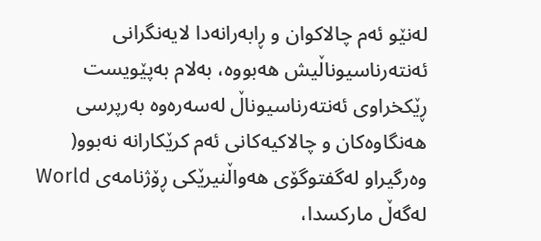له‌نێو ئه‌م چالاكوان و ڕابه‌رانه‌دا لایه‌نگرانی‌ ئه‌نته‌رناسیوناڵیش هه‌بووه‌، به‌لام به‌پێویست ڕێكخراوی‌ ئه‌نته‌رناسیوناڵ له‌سه‌ره‌وه‌ به‌رپرسی هه‌نگاوه‌كان و چالاكیه‌كانی‌ ئه‌م كرێكارانه‌ نه‌بوو( وه‌رگیراو له‌گفتوگۆی‌ هه‌واڵنیرێكی‌ ڕۆژنامه‌ی‌ World له‌گه‌ڵ ماركسدا،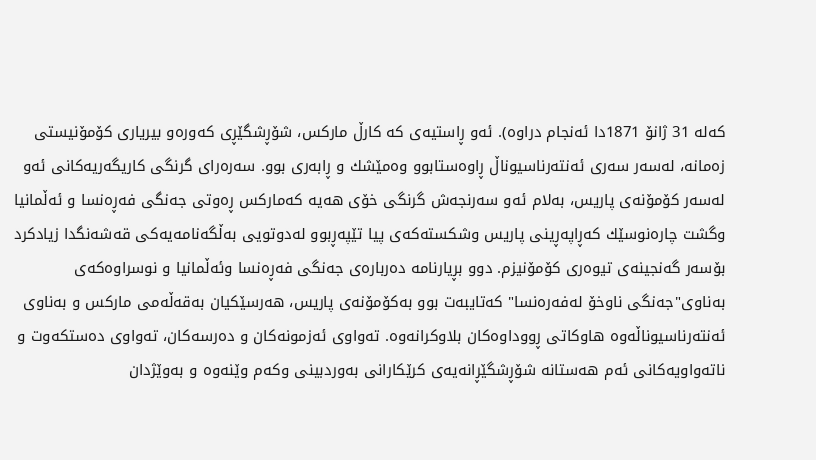كه‌له‌ 31 ژانۆ 1871دا ئه‌نجام دراوه‌). ئه‌و ڕاستیه‌ی‌ كه‌ كارڵ ماركس، شۆڕشگێڕی‌ كه‌وره‌و بیریاری‌ كۆمۆنیستی‌ زه‌مانه‌، له‌سه‌ر سه‌ری‌ ئه‌نته‌رناسیوناڵ ڕاوه‌ستابوو وه‌مێشك و ڕابه‌ری‌ بوو. سه‌ره‌رای‌ گرنگی‌ كاریگه‌ریه‌كانی‌ ئه‌و له‌سه‌ر كۆمۆنه‌ی‌ پاریس، به‌لام ئه‌و سه‌رنجه‌ش گرنگی‌ خۆی‌ هه‌یه‌ كه‌ماركس ڕه‌وتی‌ جه‌نگی‌ فه‌ڕه‌نسا و ئه‌ڵمانیا وگشت چاره‌نوسێك كه‌ڕاپه‌ڕینی‌ پاریس وشكسته‌كه‌ی‌ پیا تێپه‌ڕبوو له‌دوتویی‌ به‌ڵگه‌نامه‌یه‌كی‌ قه‌شه‌نگدا زیادكرد بۆسه‌ر گه‌نجینه‌ی تیوه‌ری كۆمۆنیزم. دوو بڕیارنامه‌ ده‌رباره‌ی‌ جه‌نگی‌ فه‌ڕه‌نسا وئه‌ڵمانیا و نوسراوه‌كه‌ی‌ به‌ناوی‌"جه‌نگی‌ ناوخۆ له‌فه‌ره‌نسا" كه‌تایبه‌ت بوو به‌كۆمۆنه‌ی‌ پاریس، هه‌رسێكیان به‌قه‌ڵه‌می‌ ماركس و به‌ناوی‌ ئه‌نته‌رناسیوناڵه‌وه‌ هاوكاتی‌ ڕووداوه‌كان بلاوكرانه‌وه‌. ته‌واوی‌ ئه‌زمونه‌كان و ده‌رسه‌كان، ته‌واوی‌ ده‌ستكه‌وت و ناته‌واویه‌كانی‌ ئه‌م هه‌ستانه‌ شۆڕشگێڕانه‌یه‌ی‌ كرێكارانی‌ به‌وردبینی وكه‌م وێنه‌وه‌ و به‌وێژدان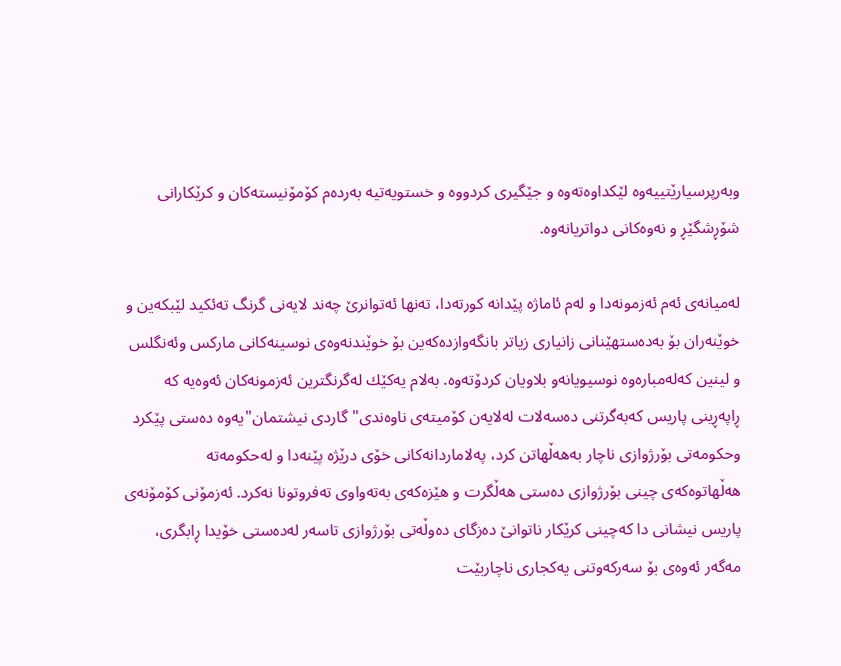وبه‌رپرسیارێتییه‌وه‌ لێكداوه‌ته‌وه‌ و جێگیری‌ كردووه‌ و خستویه‌تیه‌ به‌رده‌م كۆمۆنیسته‌كان و كرێكارانی‌ شۆڕشگێڕ و نه‌وه‌كانی‌ دواتریانه‌وه‌.

له‌میانه‌ی‌ ئه‌م ئه‌زمونه‌دا و له‌م ئاماژه‌ پێدانه‌ كورته‌دا، ته‌نها ئه‌توانرێ‌ چه‌ند لایه‌نی‌ گرنگ ته‌ئكید لێبكه‌ین و خوێنه‌ران بۆ به‌ده‌ستهێنانی‌ زانیاری‌ زیاتر بانگه‌وازده‌كه‌ین بۆ خوێندنه‌وه‌ی‌ نوسینه‌كانی‌ ماركس وئه‌نگلس و لینین كه‌له‌مباره‌وه‌ نوسیویانه‌و بلاویان كردۆته‌وه‌. به‌لام یه‌كێك له‌گرنگترین ئه‌زمونه‌كان ئه‌وه‌یه‌ كه‌ ڕاپه‌ڕینی‌ پاریس كه‌به‌گرتنی‌ ده‌سه‌لات له‌لایه‌ن كۆمیته‌ی‌ ناوه‌ندی‌"گاردی‌ نیشتمان"یه‌وه‌ ده‌ستی‌ پێكرد وحكومه‌تی‌ بۆرژوازی‌ ناچار به‌هه‌ڵهاتن كرد، په‌لاماردانه‌كانی‌ خۆی‌ درێژه‌ پێنه‌دا و له‌حكومه‌ته‌ هه‌ڵهاتوه‌كه‌ی‌ چینی‌ بۆرژوازی‌ ده‌ستی‌ هه‌ڵگرت و هێزه‌كه‌ی‌ به‌ته‌واوی‌ ته‌فروتونا نه‌كرد. ئه‌زمۆنی‌ كۆمۆنه‌ی‌ پاریس نیشانی‌ دا كه‌چینی‌ كرێكار ناتوانێ‌ ده‌زگای‌ ده‌وڵه‌تی‌ بۆرژوازی‌ تاسه‌ر له‌ده‌ستی‌ خۆیدا ڕابگری‌، مه‌گه‌ر ئه‌وه‌ی‌ بۆ سه‌ركه‌وتنی‌ یه‌كجاری‌ ناچاربێت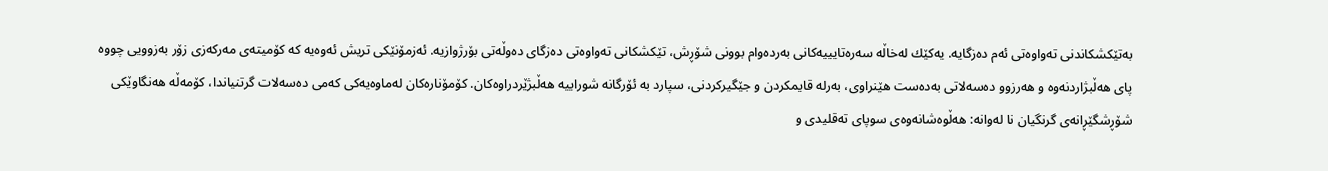به‌تێكشكاندنی‌ ته‌واوه‌تی‌ ئه‌م ده‌زگایه‌. یه‌كێك له‌خاڵه‌ سه‌ره‌تایییه‌كانی‌ به‌رده‌وام بوونی‌ شۆڕش، تێكشكانی‌ ته‌واوه‌تی‌ ده‌زگای‌ ده‌وڵه‌تی‌ بۆرژوازیه‌. ئه‌زمۆنێكی‌ تریش ئه‌وه‌یه‌ كه‌ كۆمیته‌ی‌ مه‌ركه‌زی‌ زۆر به‌زوویی‌ چووه‌ پای‌ هه‌ڵبژاردنه‌وه‌ و هه‌رزوو ده‌سه‌لاتی‌ به‌ده‌ست هێنراوی‌، به‌رله‌ قایمكردن و جێگیركردنی‌، سپارد به‌ ئۆرگانه‌ شوراییه‌ هه‌ڵبژێردراوه‌كان. كۆمۆناره‌كان له‌ماوه‌یه‌كی‌ كه‌می‌ ده‌سه‌لات گرتنیاندا، كۆمه‌ڵه‌ هه‌نگاوێكی‌ شۆڕشگێڕانه‌ی‌ گرنگیان نا له‌وانه‌: هه‌ڵوه‌شانه‌وه‌ی‌ سوپای‌ ته‌قلیدی‌ و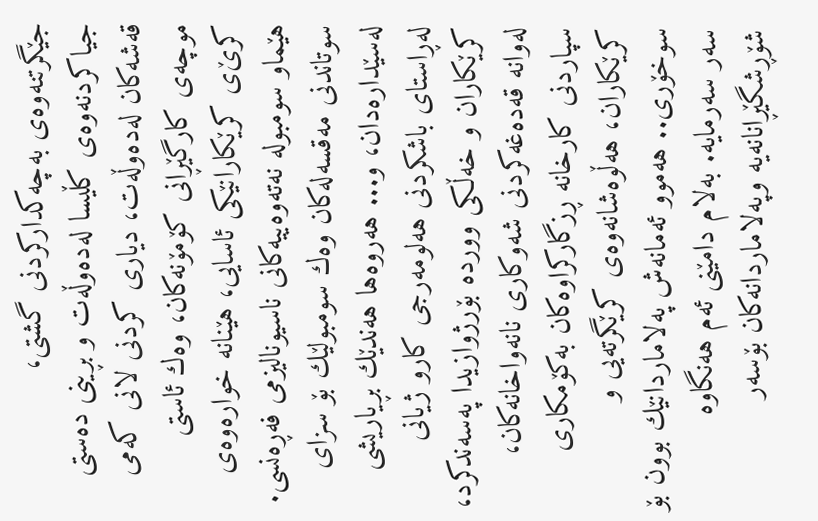جێگرتنه‌وه‌ی‌ به‌چه‌كداركردنی‌ گشتی‌، جیاكردنه‌وه‌ی‌ كڵیسا له‌ده‌وڵه‌ت و بڕینی‌ ده‌ستی‌ قه‌شه‌كان له‌ده‌وڵه‌ت، دیاری‌ كردنی‌ لانی‌ كه‌می‌ موچه‌ی‌ كارگێڕانی‌ كۆمۆنه‌كان، وه‌ك ئاستی‌ كرێ‌ی‌ كرێكارانێكی‌ ئاسایی‌، هێنانه‌ خواره‌وه‌ی‌ هێماو سومبوله‌ نه‌ته‌وه‌ییه‌كانی‌ ناسیونالیزمی‌ فه‌ڕه‌نسی‌. سوتاندنی‌ مه‌قسه‌له‌كان وه‌ك سومبولێك بۆ سزای‌ له‌سێداره‌دان، و... هه‌روه‌ها هه‌ندێك بڕیاریشی‌ له‌ڕاستای‌ باشكردنی‌ هه‌لومه‌رجی‌ كارو ژیانی‌ كرێكاران و خه‌ڵكی‌ وورده‌ بۆرژوازیدا په‌سه‌ندكرد، له‌وانه‌ قه‌ده‌غه‌كردنی‌ شه‌وكاری‌ نانه‌واخانه‌كان، سپاردنی‌ كارخانه‌ ڕزگاركراوه‌كان به‌كۆمكاری‌ كرێكاران، هه‌ڵوه‌شانه‌وه‌ی‌ كرێگرته‌یی‌ و سوخۆری‌.. هه‌موو ئه‌مانه‌ش په‌لاماردانێك بوون بۆ سه‌ر سه‌رمایه‌. به‌لام دامێنی‌ ئه‌م هه‌نگاوه‌ شۆڕشگێڕانانه‌یه‌ وپه‌لاماردانه‌كان بۆسه‌ر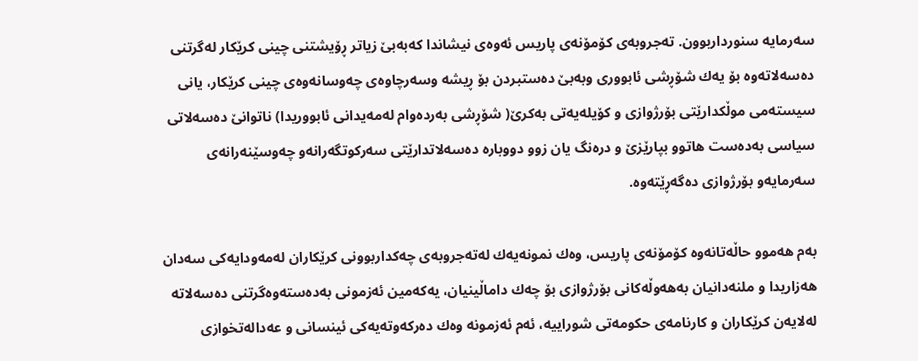سه‌رمایه‌ سنورداربوون. ته‌جروبه‌ی‌ كۆمۆنه‌ی‌ پاریس ئه‌وه‌ی‌ نیشاندا كه‌به‌بێ‌ زیاتر ڕۆیشتنی‌ چینی‌ كرێكار له‌گرتنی‌ ده‌سه‌لاته‌وه‌ بۆ یه‌ك شۆڕشی‌ ئابووری‌ وبه‌بێ‌ ده‌ستبردن بۆ ڕیشه‌ وسه‌رچاوه‌ی‌ چه‌وسانه‌وه‌ی‌ چینی‌ كرێكار، یانی‌ سیسته‌می‌ موڵكدارێتی‌ بۆرژوازی‌ و كۆیله‌یه‌تی‌ به‌كرێ‌( شۆڕشی‌ به‌رده‌وام له‌مه‌یدانی‌ ئابووریدا) ناتوانێ‌ ده‌سه‌لاتی‌ سیاسی‌ به‌ده‌ست هاتوو بپارێزێ‌ و دره‌نگ یان زوو دووباره‌ ده‌سه‌لاتدارێتی‌ سه‌ركوتگه‌رانه‌و چه‌وسێنه‌رانه‌ی‌ سه‌رمایه‌و بۆرژوازی‌ ده‌گه‌ڕێته‌وه‌.

به‌م هه‌موو حاڵه‌تانه‌وه‌ كۆمۆنه‌ی‌ پاریس، وه‌ك نمونه‌یه‌ك له‌ته‌جروبه‌ی‌ چه‌كداربوونی‌ كرێكاران له‌مه‌ودایه‌كی‌ سه‌دان هه‌زاریدا و ملنه‌دانیان به‌هه‌وڵه‌كانی‌ بۆرژوازی‌ بۆ چه‌ك داماڵینیان، یه‌كه‌مین ئه‌زمونی‌ به‌ده‌سته‌وه‌گرتنی‌ ده‌سه‌لاته‌ له‌لایه‌ن كرێكاران و كارنامه‌ی‌ حكومه‌تی‌ شوراییه‌، ئه‌م ئه‌زمونه‌ وه‌ك ده‌ركه‌وته‌یه‌كی‌ ئینسانی‌ و عه‌داله‌تخوازی‌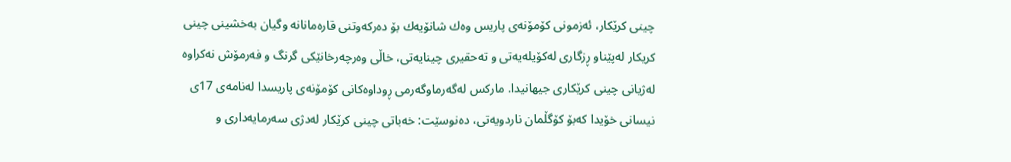چینی‌ كرێكار، ئه‌زمونی‌ كۆمۆنه‌ی‌ پاریس وه‌ك شانۆیه‌ك بۆ ده‌ركه‌وتنی‌ قاره‌مانانه‌ وگیان به‌خشینی‌ چینی‌ كریكار له‌پێناو ڕزگاری‌ له‌كۆیله‌یه‌تی‌ و ته‌حقیری‌ چینایه‌تی‌، خاڵی‌ وه‌رچه‌رخانێكی‌ گرنگ و فه‌رمۆش نه‌كراوه‌ له‌ژیانی‌ چینی‌ كرێكاری‌ جیهانیدا. ماركس له‌گه‌رماوگه‌رمی‌ ڕوداوه‌كانی‌ كۆمۆنه‌ی‌ پاریسدا له‌نامه‌ی‌ 17ی‌ نیسانی‌ خۆیدا كه‌بۆ كۆگڵمان ناردویه‌تی‌، ده‌نوسێت: خه‌باتی‌ چینی‌ كرێكار له‌دژی‌ سه‌رمایه‌داری‌ و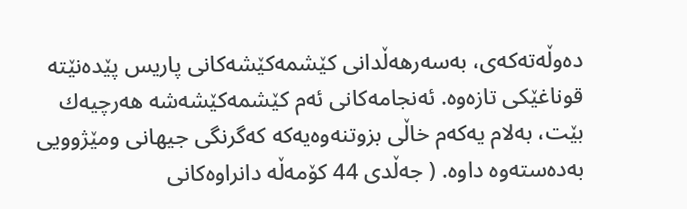ده‌وڵه‌ته‌كه‌ی‌، به‌سه‌رهه‌ڵدانی‌ كێشمه‌كێشه‌كانی‌ پاریس پێده‌نێته‌ قوناغێكی‌ تازه‌وه‌. ئه‌نجامه‌كانی‌ ئه‌م كێشمه‌كێشه‌شه‌ هه‌رچیه‌ك بێت، به‌لام یه‌كه‌م خاڵی‌ بزوتنه‌وه‌یه‌كه‌ كه‌گرنگی‌ جیهانی ومێژوویی‌ به‌ده‌سته‌وه‌ داوه‌. ( جه‌ڵدی‌ 44 كۆمه‌ڵه‌ دانراوه‌كانی‌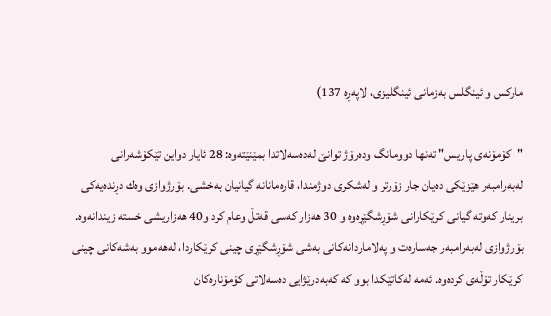ماركس و ئینگلس به‌زمانی‌ ئینگلیزی‌، لاپه‌ڕه‌ 137)

"كۆمۆنه‌ی‌ پاریس" ته‌نها دوومانگ وده‌رۆژ توانێ‌ له‌ده‌سه‌لاتدا بمێنێته‌وه‌: 28 ئایار دواین تێكۆشه‌رانی‌ له‌به‌رامبه‌ر هێزێكی‌ ده‌یان جار زۆرتر و له‌شكری‌ دوژمندا، قاره‌مانانه‌ گیانیان به‌خشی‌. بۆرژوازی‌ وه‌ك دڕنده‌یه‌كی‌ برینار كه‌وته‌ گیانی‌ كرێكارانی‌ شۆڕشگێڕه‌وه‌ و 30 هه‌زار كه‌سی‌ قه‌تڵ وعام كرد و40 هه‌زاریشی‌ خسته‌ زیندانه‌وه‌. بۆرژوازی‌ له‌به‌رامبه‌ر جه‌ساره‌ت و په‌لاماردانه‌كانی‌ به‌شی‌ شۆڕشگێڕی‌ چینی‌ كرێكاردا، له‌هه‌موو به‌شه‌كانی‌ چینی‌ كرێكار تۆڵه‌ی‌ كرده‌وه‌. ئه‌مه‌ له‌كاتێكدا بوو كه‌ كه‌به‌درێژایی‌ ده‌سه‌لاتی‌ كۆمۆناره‌كان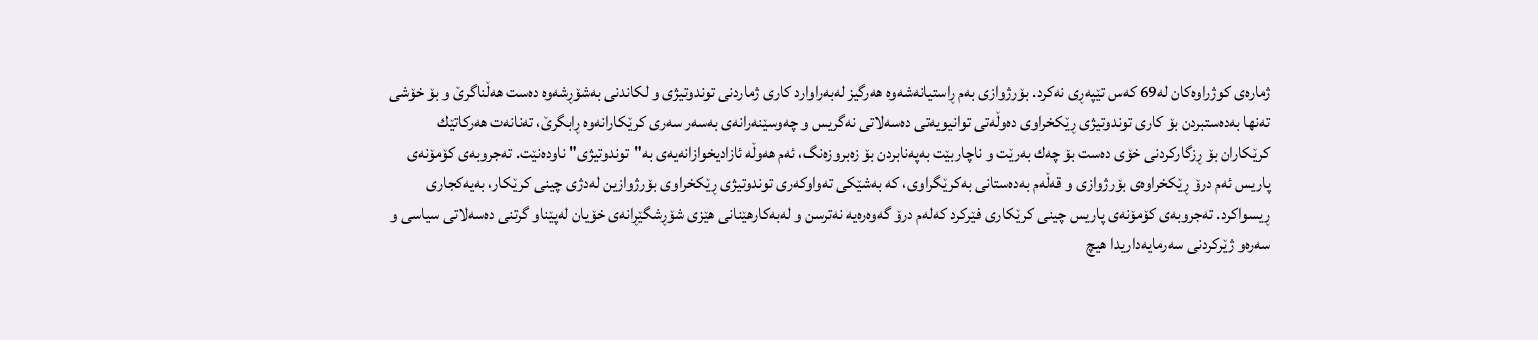ژماره‌ی‌ كوژراوه‌كان له‌69 كه‌س تێپه‌ڕی‌ نه‌كرد. بۆرژوازی‌ به‌م ڕاستیانه‌شه‌وه‌ هه‌رگیز له‌به‌راوارد كاری‌ ژماردنی‌ توندوتیژی‌ و لكاندنی‌ به‌شۆڕشه‌وه‌ ده‌ست هه‌ڵناگرێ‌ و بۆ خۆشی‌ ته‌نها به‌ده‌ستبردن بۆ كاری‌ توندوتیژی‌ ڕێكخراوی‌ ده‌وڵه‌تی‌ توانیویه‌تی‌ ده‌سه‌لاتی‌ نه‌گریس و چه‌وسێنه‌رانه‌ی‌ به‌سه‌ر سه‌ری‌ كرێكارانه‌وه‌ ڕابگرێ‌، ته‌نانه‌ت هه‌ركاتێك كرێكاران بۆ ڕزگاركردنی‌ خۆی‌ ده‌ست بۆ چه‌ك به‌رێت و ناچاربێت به‌په‌نابردن بۆ زه‌بروزه‌نگ، ئه‌م هه‌وڵه‌ ئازادیخوازانه‌یه‌ی‌ به‌"توندوتیژی‌" ناوده‌نێت. ته‌جروبه‌ی‌ كۆمۆنه‌ی‌ پاریس ئه‌م درۆ ڕێكخراوه‌ی‌ بۆرژوازی‌ و قه‌ڵه‌م به‌ده‌ستانی‌ به‌كرێگراوی‌، كه‌ به‌شێكی‌ ته‌واوكه‌ری‌ توندوتیژی‌ ڕێكخراوی‌ بۆرژوازین له‌دژی‌ چینی‌ كرێكار، به‌یه‌كجاری‌ ڕیسواكرد. ته‌جروبه‌ی‌ كۆمۆنه‌ی‌ پاریس چینی‌ كرێكاری‌ فێركرد كه‌له‌م درۆ گه‌وه‌ره‌یه‌ نه‌ترسن و له‌به‌كارهێنانی‌ هێزی‌ شۆڕشگێڕانه‌ی‌ خۆیان له‌پێناو گرتنی‌ ده‌سه‌لاتی‌ سیاسی‌ و سه‌ره‌و ژێركردنی‌ سه‌رمایه‌داریدا هیچ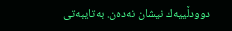دوودڵییه‌ك نیشان نه‌ده‌ن. به‌تایبه‌تی‌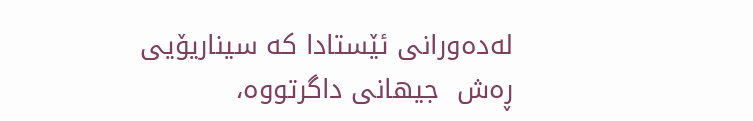له‌ده‌ورانی‌ ئێستادا كه‌ سیناریۆیی ڕه‌ش  جیهانی‌ داگرتووه‌،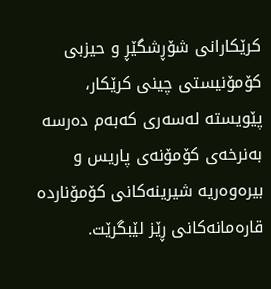كرێكارانی‌ شۆڕشگێڕ و حیزبی‌ كۆمۆنیستی‌ چینی‌ كرێكار، پێویسته‌ له‌سه‌ری‌ كه‌به‌م ده‌رسه‌ به‌نرخه‌ی‌ كۆمۆنه‌ی‌ پاریس و بیره‌وه‌ریه‌ شیرینه‌كانی‌ كۆمۆنارده‌ قاره‌مانه‌كانی ڕێز لێبگرێت.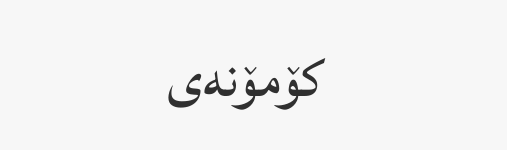كۆمۆنه‌ی‌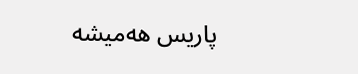پاریس هه‌میشه‌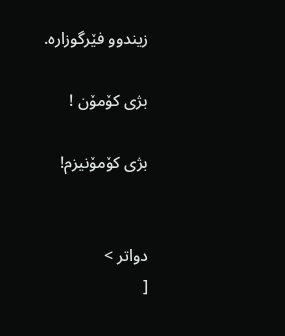زیندوو فێرگوزاره‌.

بژی‌ كۆمۆن !

بژی‌ كۆمۆنیزم!


دواتر >
[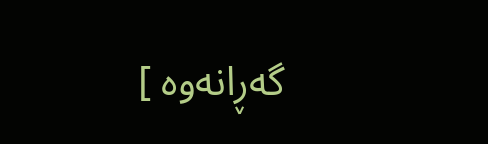گه‌ڕانه‌وه ]